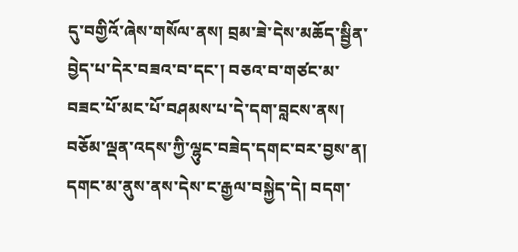དུ་བགྱིའོ་ཞེས་གསོལ་ནས། བྲམ་ཟེ་དེས་མཆོད་སྦྱིན་བྱེད་པ་དེར་བཟའ་བ་དང་། བཅའ་བ་གཙང་མ་བཟང་པོ་མང་པོ་བཤམས་པ་དེ་དག་བླངས་ནས། བཅོམ་ལྡན་འདས་ཀྱི་ལྷུང་བཟེད་དགང་བར་བྱས་ན། དགང་མ་ནུས་ནས་དེས་ང་རྒྱལ་བསྐྱེད་དེ། བདག་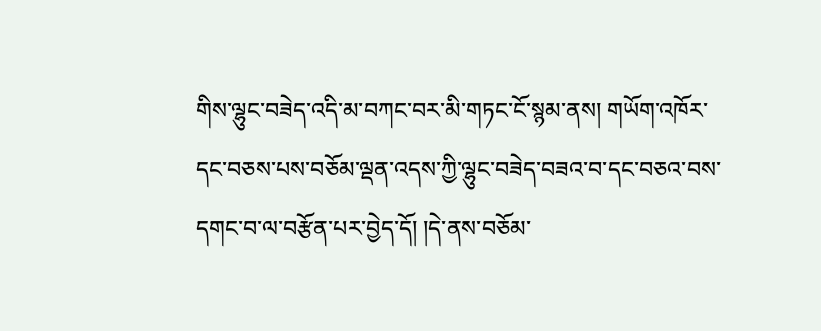གིས་ལྷུང་བཟེད་འདི་མ་བཀང་བར་མི་གཏང་ངོ་སྙམ་ནས། གཡོག་འཁོར་དང་བཅས་པས་བཅོམ་ལྡན་འདས་ཀྱི་ལྷུང་བཟེད་བཟའ་བ་དང་བཅའ་བས་དགང་བ་ལ་བརྩོན་པར་བྱེད་དོ། །དེ་ནས་བཅོམ་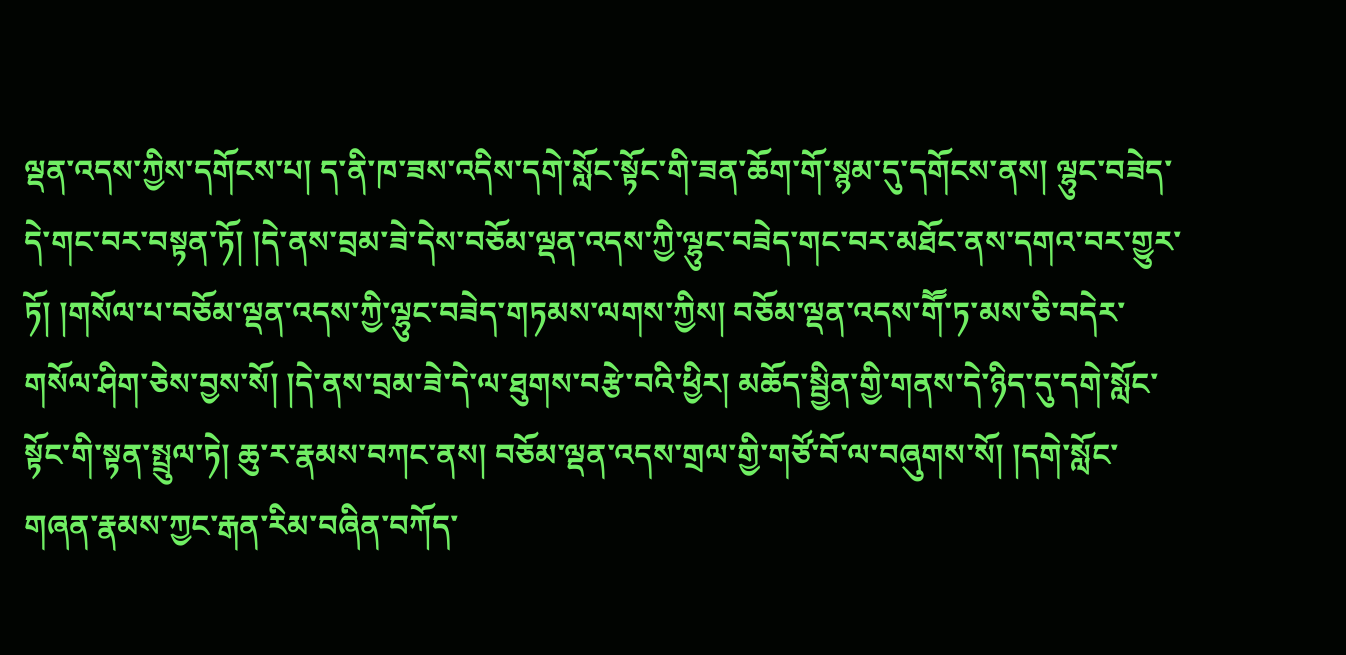ལྡན་འདས་ཀྱིས་དགོངས་པ། ད་ནི་ཁ་ཟས་འདིས་དགེ་སློང་སྟོང་གི་ཟན་ཆོག་གོ་སྙམ་དུ་དགོངས་ནས། ལྷུང་བཟེད་དེ་གང་བར་བསྟན་ཏོ། །དེ་ནས་བྲམ་ཟེ་དེས་བཅོམ་ལྡན་འདས་ཀྱི་ལྷུང་བཟེད་གང་བར་མཐོང་ནས་དགའ་བར་གྱུར་ཏོ། །གསོལ་པ་བཅོམ་ལྡན་འདས་ཀྱི་ལྷུང་བཟེད་གཏམས་ལགས་ཀྱིས། བཅོམ་ལྡན་འདས་གཽ་ཏ་མས་ཅི་བདེར་གསོལ་ཤིག་ཅེས་བྱས་སོ། །དེ་ནས་བྲམ་ཟེ་དེ་ལ་ཐུགས་བརྩེ་བའི་ཕྱིར། མཆོད་སྦྱིན་གྱི་གནས་དེ་ཉིད་དུ་དགེ་སློང་སྟོང་གི་སྟན་སྤྲུལ་ཏེ། ཆུ་ར་རྣམས་བཀང་ནས། བཅོམ་ལྡན་འདས་གྲལ་གྱི་གཙོ་བོ་ལ་བཞུགས་སོ། །དགེ་སློང་གཞན་རྣམས་ཀྱང་རྒན་རིམ་བཞིན་བཀོད་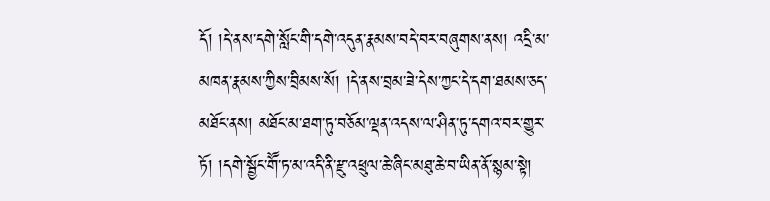དོ། །དེ་ནས་དགེ་སློང་གི་དགེ་འདུན་རྣམས་བདེ་བར་བཞུགས་ནས། འདྲི་མ་མཁན་རྣམས་ཀྱིས་བྲིམས་སོ། །དེ་ནས་བྲམ་ཟེ་དེས་ཀྱང་དེ་དག་ཐམས་ཅད་མཐོང་ནས། མཐོང་མ་ཐག་ཏུ་བཅོམ་ལྡན་འདས་ལ་ཤིན་ཏུ་དགའ་བར་གྱུར་ཏོ། །དགེ་སྦྱོང་གཽ་ཏ་མ་འདི་ནི་རྫུ་འཕྲུལ་ཆེ་ཞིང་མཐུ་ཆེ་བ་ཡིན་ནོ་སྙམ་སྟེ།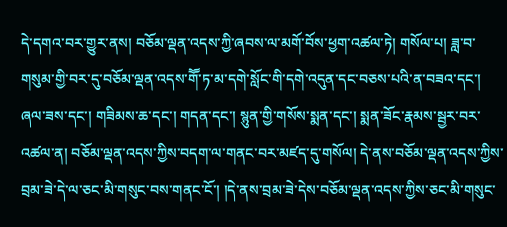དེ་དགའ་བར་གྱུར་ནས། བཅོམ་ལྡན་འདས་ཀྱི་ཞབས་ལ་མགོ་བོས་ཕྱག་འཚལ་ཏེ། གསོལ་པ། ཟླ་བ་གསུམ་གྱི་བར་དུ་བཅོམ་ལྡན་འདས་གཽ་ཏ་མ་དགེ་སློང་གི་དགེ་འདུན་དང་བཅས་པའི་ན་བཟའ་དང་། ཞལ་ཟས་དང་། གཟིམས་ཆ་དང་། གདན་དང་། སྙུན་གྱི་གསོས་སྨན་དང་། སྨན་ཟོང་རྣམས་སྦྱར་བར་འཚལ་ན། བཅོམ་ལྡན་འདས་ཀྱིས་བདག་ལ་གནང་བར་མཛད་དུ་གསོལ། དེ་ནས་བཅོམ་ལྡན་འདས་ཀྱིས་བྲམ་ཟེ་དེ་ལ་ཅང་མི་གསུང་བས་གནང་ངོ་། །དེ་ནས་བྲམ་ཟེ་དེས་བཅོམ་ལྡན་འདས་ཀྱིས་ཅང་མི་གསུང་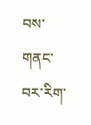བས་གནང་བར་རིག་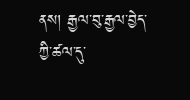ནས། རྒྱལ་བུ་རྒྱལ་བྱེད་ཀྱི་ཚལ་དུ་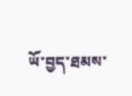ཡོ་བྱད་ཐམས་